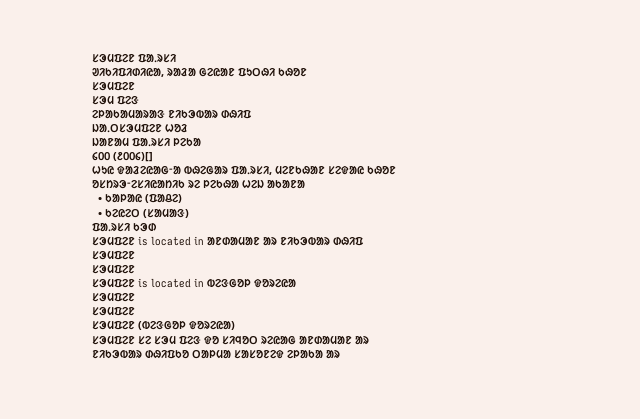ᱥᱳᱢᱯᱮᱱ ᱯᱟᱹᱨᱥᱤ
ᱣᱤᱠᱤᱯᱤᱰᱤᱭᱟ, ᱨᱟᱲᱟ ᱜᱮᱭᱟᱱ ᱯᱩᱛᱷᱤ ᱠᱷᱚᱱ
ᱥᱳᱢᱯᱮᱱ
ᱥᱳᱢ ᱯᱮᱝ
ᱮᱞᱟᱠᱟᱢᱟᱨᱟᱝ ᱱᱤᱠᱳᱵᱟᱨ ᱰᱷᱤᱯ
ᱡᱟᱹᱛᱥᱳᱢᱯᱮᱱ ᱦᱚᱲ
ᱡᱟᱱᱟᱢ ᱯᱟᱹᱨᱥᱤ ᱞᱮᱠᱟ
᱔᱐᱐ (᱒᱐᱐᱔)[]
ᱦᱩᱭ ᱫᱟᱲᱮᱭᱟᱜᱼᱟ ᱵᱷᱮᱜᱟᱨ ᱯᱟᱹᱨᱥᱤ, ᱢᱮᱱᱠᱷᱟᱱ ᱥᱮᱫᱟᱭ ᱠᱷᱚᱱ ᱚᱥᱴᱨᱳᱼᱮᱥᱤᱭᱟᱴᱤᱠ ᱨᱮ ᱞᱮᱠᱷᱟ ᱦᱮᱡ ᱟᱠᱟᱱᱟ
  • ᱠᱟᱞᱟᱭ (ᱯᱟᱪᱮ)
  • ᱠᱮᱭᱮᱛ (ᱥᱟᱢᱟᱝ)
ᱯᱟᱹᱨᱥᱤ ᱠᱳᱰ
ᱥᱳᱢᱯᱮᱱ is located in ᱟᱱᱰᱟᱢᱟᱱ ᱟᱨ ᱱᱤᱠᱳᱵᱟᱨ ᱰᱷᱤᱯ
ᱥᱳᱢᱯᱮᱱ
ᱥᱳᱢᱯᱮᱱ
ᱥᱳᱢᱯᱮᱱ is located in ᱵᱮᱝᱜᱚᱞ ᱫᱚᱨᱮᱭᱟ
ᱥᱳᱢᱯᱮᱱ
ᱥᱳᱢᱯᱮᱱ
ᱥᱳᱢᱯᱮᱱ (ᱵᱮᱝᱜᱚᱞ ᱫᱚᱨᱮᱭᱟ)
ᱥᱳᱢᱯᱮᱱ ᱥᱮ ᱥᱳᱢ ᱯᱮᱝ ᱫᱚ ᱥᱤᱧᱚᱛ ᱨᱮᱭᱟᱜ ᱟᱱᱰᱟᱢᱟᱱ ᱟᱨ ᱱᱤᱠᱳᱵᱟᱨ ᱰᱷᱤᱯᱠᱚ ᱛᱟᱞᱢᱟ ᱥᱟᱥᱚᱱᱮᱫ ᱮᱞᱟᱠᱟ ᱟᱨ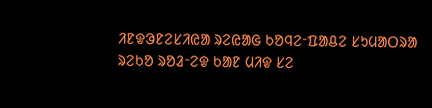ᱤᱱᱫᱳᱱᱮᱥᱤᱭᱟ ᱨᱮᱭᱟᱜ ᱠᱚᱧᱮᱼᱯᱟᱪᱮ ᱥᱩᱢᱟᱛᱨᱟ ᱨᱮᱠᱚ ᱨᱚᱲᱼᱮᱫ ᱠᱟᱱ ᱢᱤᱫ ᱥᱮ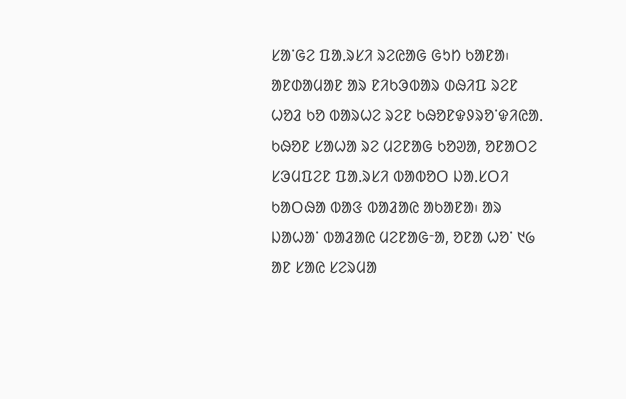ᱥᱟᱸᱜᱮ ᱯᱟᱹᱨᱥᱤ ᱨᱮᱭᱟᱜ ᱜᱩᱴ ᱠᱟᱱᱟ᱾
ᱟᱱᱰᱟᱢᱟᱱ ᱟᱨ ᱱᱤᱠᱳᱵᱟᱨ ᱰᱷᱤᱯ ᱨᱮᱱ ᱦᱚᱲ ᱠᱚ ᱵᱟᱨᱦᱮ ᱨᱮᱱ ᱠᱷᱚᱱᱫᱽᱨᱚᱸᱫᱤᱭᱟᱹ ᱠᱷᱚᱱ ᱥᱟᱦᱟ ᱨᱮ ᱢᱮᱱᱟᱜ ᱠᱚᱣᱟ, ᱚᱱᱟᱛᱮ ᱥᱳᱢᱯᱮᱱ ᱯᱟᱹᱨᱥᱤ ᱵᱟᱵᱚᱛ ᱡᱟᱹᱥᱛᱤ ᱠᱟᱛᱷᱟ ᱵᱟᱝ ᱵᱟᱲᱟᱭ ᱟᱠᱟᱱᱟ᱾ ᱟᱨ ᱡᱟᱦᱟᱸ ᱵᱟᱲᱟᱭ ᱢᱮᱱᱟᱜᱼᱟ, ᱚᱱᱟ ᱦᱚᱸ ᱑᱙ ᱟᱱ ᱥᱟᱭ ᱥᱮᱨᱢᱟ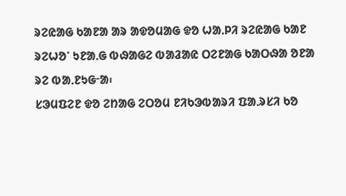ᱨᱮᱭᱟᱜ ᱠᱟᱱᱟ ᱟᱨ ᱟᱫᱚᱢᱟᱜ ᱫᱚ ᱦᱟᱹᱞᱤ ᱨᱮᱭᱟᱜ ᱠᱟᱱ ᱨᱮᱦᱚᱸ ᱩᱱᱟᱹᱜ ᱵᱷᱟᱜᱮ ᱵᱟᱲᱟᱭ ᱛᱮᱱᱟᱜ ᱠᱟᱛᱷᱟ ᱚᱱᱟ ᱨᱮ ᱵᱟᱹᱱᱩᱜᱼᱟ᱾
ᱥᱳᱢᱯᱮᱱ ᱫᱚ ᱮᱴᱟᱜ ᱮᱛᱚᱢ ᱱᱤᱠᱳᱵᱟᱨᱤ ᱯᱟᱹᱨᱥᱤ ᱠᱚ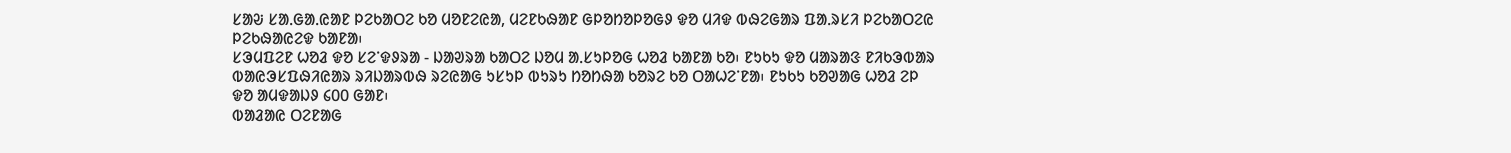ᱥᱟᱶ ᱥᱟᱹᱜᱟᱹᱭᱟᱱ ᱞᱮᱠᱟᱛᱮ ᱠᱚ ᱢᱚᱱᱮᱭᱟ, ᱢᱮᱱᱠᱷᱟᱱ ᱜᱞᱚᱴᱚᱞᱚᱜᱽ ᱫᱚ ᱢᱤᱫ ᱵᱷᱮᱜᱟᱨ ᱯᱟᱹᱨᱥᱤ ᱞᱮᱠᱟᱛᱮᱭ ᱞᱮᱠᱷᱟᱭᱮᱫ ᱠᱟᱱᱟ᱾
ᱥᱳᱢᱯᱮᱱ ᱦᱚᱲ ᱫᱚ ᱥᱮᱸᱫᱽᱨᱟ - ᱡᱟᱣᱨᱟ ᱠᱟᱛᱮ ᱡᱚᱢ ᱟᱹᱥᱩᱞᱚᱜ ᱦᱚᱲ ᱠᱟᱱᱟ ᱠᱚ᱾ ᱱᱩᱠᱩ ᱫᱚ ᱢᱟᱨᱟᱝ ᱱᱤᱠᱳᱵᱟᱨ ᱵᱟᱭᱳᱥᱯᱷᱤᱭᱟᱨ ᱨᱤᱡᱟᱨᱵᱷ ᱨᱮᱭᱟᱜ ᱩᱥᱩᱞ ᱵᱩᱨᱩ ᱴᱚᱴᱷᱟ ᱠᱚᱨᱮ ᱠᱚ ᱛᱟᱦᱮᱸᱱᱟ᱾ ᱱᱩᱠᱩ ᱠᱚᱣᱟᱜ ᱦᱚᱲ ᱮᱞ ᱫᱚ ᱟᱢᱫᱟᱡᱽ ᱔᱐᱐ ᱜᱟᱱ᱾
ᱵᱟᱲᱟᱭ ᱛᱮᱱᱟᱜ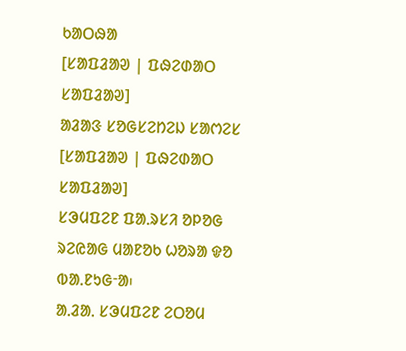ᱠᱟᱛᱷᱟ
[ᱥᱟᱯᱲᱟᱣ | ᱯᱷᱮᱰᱟᱛ ᱥᱟᱯᱲᱟᱣ]
ᱟᱲᱟᱝ ᱥᱚᱜᱥᱮᱴᱮᱡ ᱥᱟᱬᱮᱥ
[ᱥᱟᱯᱲᱟᱣ | ᱯᱷᱮᱰᱟᱛ ᱥᱟᱯᱲᱟᱣ]
ᱥᱳᱢᱯᱮᱱ ᱯᱟᱹᱨᱥᱤ ᱚᱞᱚᱜ ᱨᱮᱭᱟᱜ ᱢᱟᱱᱚᱠ ᱦᱚᱨᱟ ᱫᱚ ᱵᱟᱹᱱᱩᱜᱼᱟ᱾
ᱟᱹᱲᱟᱹ ᱥᱳᱢᱯᱮᱱ ᱮᱛᱚᱢ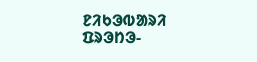ᱱᱤᱠᱳᱵᱟᱨᱤ ᱯᱨᱳᱴᱳ-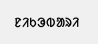ᱱᱤᱠᱳᱵᱟᱨᱤ